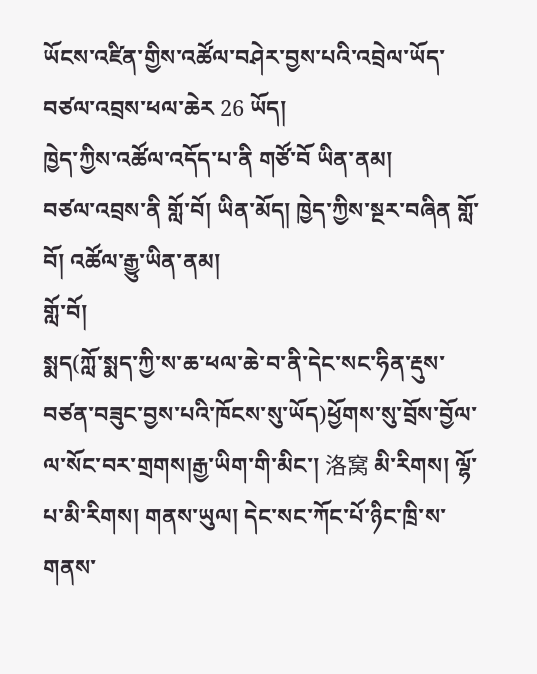ཡོངས་འཛིན་གྱིས་འཚོལ་བཤེར་བྱས་པའི་འབྲེལ་ཡོད་བཙལ་འབྲས་ཕལ་ཆེར 26 ཡོད།
ཁྱེད་ཀྱིས་འཚོལ་འདོད་པ་ནི གཙོ་བོ ཡིན་ནམ།
བཙལ་འབྲས་ནི གློ་བོ། ཡིན་མོད། ཁྱེད་ཀྱིས་སྔར་བཞིན གློ་བོ། འཚོལ་རྒྱུ་ཡིན་ནམ།
གློ་བོ།
སྨད(ཀློ་སྨད་ཀྱི་ས་ཆ་ཕལ་ཆེ་བ་ནི་དེང་སང་ཧིན་རྡུས་བཙན་བཟུང་བྱས་པའི་ཁོངས་སུ་ཡོད)ཕྱོགས་སུ་བྲོས་བྱོལ་ལ་སོང་བར་གྲགས།རྒྱ་ཡིག་གི་མིང་། 洛窝 མི་རིགས། ལྷོ་པ་མི་རིགས། གནས་ཡུལ། དེང་སང་ཀོང་པོ་ཉིང་ཁྲི་ས་གནས་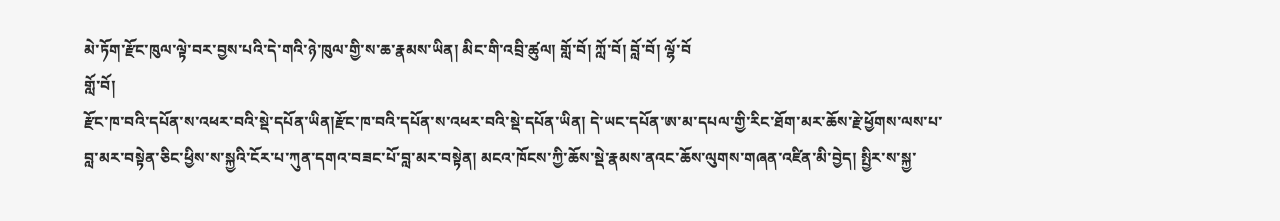མེ་ཏོག་རྫོང་ཁུལ་ལྟེ་བར་བྱས་པའི་དེ་གའི་ཉེ་ཁུལ་གྱི་ས་ཆ་རྣམས་ཡིན། མིང་གི་འབྲི་ཚུལ། གློ་བོ། ཀློ་བོ། བློ་བོ། ལྷོ་བོ
གློ་བོ།
རྫོང་ཁ་བའི་དཔོན་ས་འཕར་བའི་སྡེ་དཔོན་ཡིན།རྫོང་ཁ་བའི་དཔོན་ས་འཕར་བའི་སྡེ་དཔོན་ཡིན། དེ་ཡང་དཔོན་ཨ་མ་དཔལ་གྱི་རིང་ཐོག་མར་ཆོས་རྗེ་ཕྱོགས་ལས་པ་བླ་མར་བསྟེན་ཅིང་ཕྱིས་ས་སྐྱའི་ངོར་པ་ཀུན་དགའ་བཟང་པོ་བླ་མར་བསྟེན། མངའ་ཁོངས་ཀྱི་ཆོས་སྡེ་རྣམས་ནའང་ཆོས་ལུགས་གཞན་འཛིན་མི་བྱེད། སྤྱིར་ས་སྐྱ་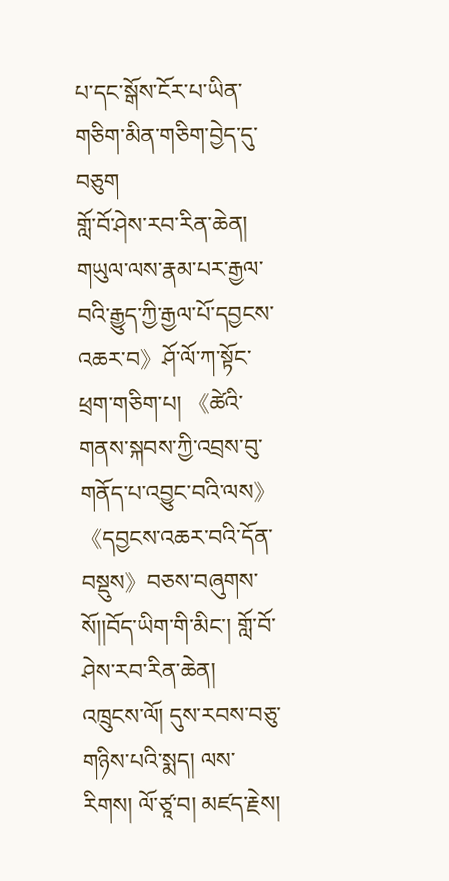པ་དང་སྒོས་ངོར་པ་ཡིན་གཅིག་མིན་གཅིག་བྱེད་དུ་བཅུག
གློ་བོ་ཤེས་རབ་རིན་ཆེན།
གཡུལ་ལས་རྣམ་པར་རྒྱལ་བའི་རྒྱུད་ཀྱི་རྒྱལ་པོ་དབྱངས་འཆར་བ》ཤོ་ལོ་ཀ་སྟོང་ཕྲག་གཅིག་པ། 《ཚེའི་གནས་སྐབས་ཀྱི་འབྲས་བུ་གནོད་པ་འབྱུང་བའི་ལས》 《དབྱངས་འཆར་བའི་དོན་བསྡུས》བཅས་བཞུགས་སོ།།བོད་ཡིག་གི་མིང་། གློ་བོ་ཤེས་རབ་རིན་ཆེན། འཁྲུངས་ལོ། དུས་རབས་བཅུ་གཉིས་པའི་སྨད། ལས་རིགས། ལོ་ཙཱ་བ། མཛད་རྗེས།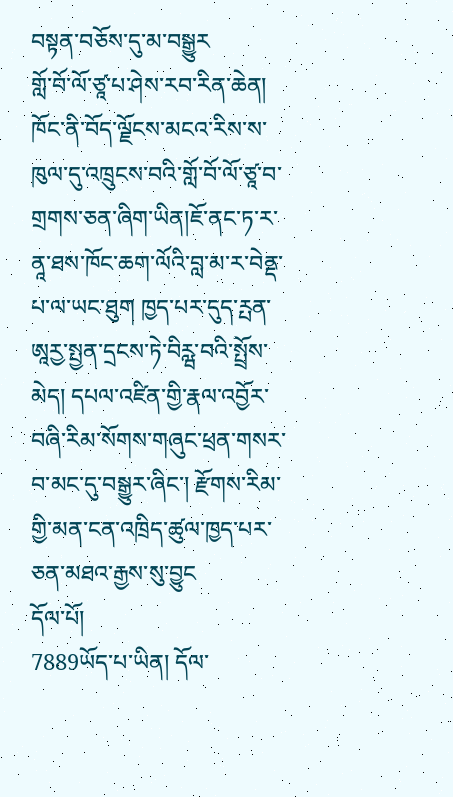བསྟན་བཅོས་དུ་མ་བསྒྱུར
གློ་བོ་ལོ་ཙཱ་པ་ཤེས་རབ་རིན་ཆེན།
ཁོང་ནི་བོད་ལྗོངས་མངའ་རིས་ས་ཁུལ་དུ་འཁྲུངས་བའི་གློ་བོ་ལོ་ཙཱ་བ་གྲགས་ཅན་ཞིག་ཡིན།ཇོ་ནང་ཏ་ར་ནཱ་ཐས་ཁོང་ཆག་ལོའི་བླ་མ་ར་བེནྡ་པ་ལ་ཡང་ཐུག ཁྱད་པར་དུད་ཪྤན་ཨཱརྱ་སྤྱན་དྲངས་ཏེ་བིཪྺ་བའི་སྤྲོས་མེད། དཔལ་འཛིན་གྱི་རྣལ་འབྱོར་བཞི་རིམ་སོགས་གཞུང་ཕྲན་གསར་བ་མང་དུ་བསྒྱུར་ཞིང་། རྫོགས་རིམ་གྱི་མན་ངན་འཁྲིད་ཚུལ་ཁྱད་པར་ཅན་མཐའ་རྒྱས་སུ་བྱུང
དོལ་པོ།
7889ཡོད་པ་ཡིན། དོལ་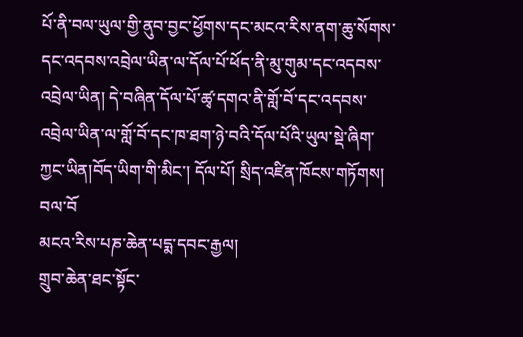པོ་ནི་བལ་ཡུལ་གྱི་ནུབ་བྱང་ཕྱོགས་དང་མངའ་རིས་ནག་ཆུ་སོགས་དང་འདབས་འབྲེལ་ཡིན་ལ་དོལ་པོ་ཕོད་ནི་མུ་གུམ་དང་འདབས་འབྲེལ་ཡིན། དེ་བཞིན་དོལ་པོ་ཚྭ་དགའ་ནི་གློ་བོ་དང་འདབས་འབྲེལ་ཡིན་ལ་གློ་བོ་དང་ཁ་ཐག་ཉེ་བའི་དོལ་པོའི་ཡུལ་སྡེ་ཞིག་ཀྱང་ཡིན།བོད་ཡིག་གི་མིང་། དོལ་པོ། སྲིད་འཛིན་ཁོངས་གཏོགས། བལ་བོ
མངའ་རིས་པཎ་ཆེན་པདྨ་དབང་རྒྱལ།
གྲུབ་ཆེན་ཐང་སྟོང་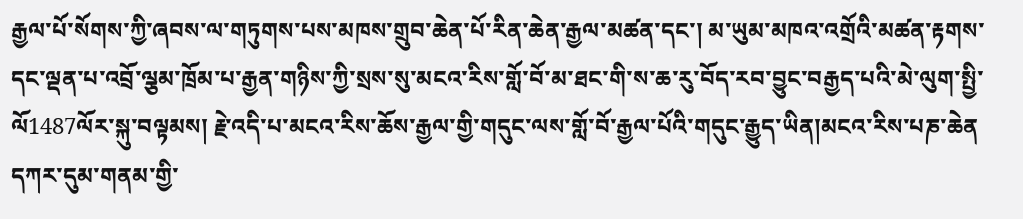རྒྱལ་པོ་སོགས་ཀྱི་ཞབས་ལ་གཏུགས་པས་མཁས་གྲུབ་ཆེན་པོ་རིན་ཆེན་རྒྱལ་མཚན་དང་། མ་ཡུམ་མཁའ་འགྲོའི་མཚན་རྟགས་དང་ལྡན་པ་འབྲོ་ལྕམ་ཁྲོམ་པ་རྒྱན་གཉིས་ཀྱི་སྲས་སུ་མངའ་རིས་གློ་བོ་མ་ཐང་གི་ས་ཆ་རུ་བོད་རབ་བྱུང་བརྒྱད་པའི་མེ་ལུག་སྤྱི་ལོ1487ལོར་སྐུ་བལྟམས། རྗེ་འདི་པ་མངའ་རིས་ཆོས་རྒྱལ་གྱི་གདུང་ལས་གློ་བོ་རྒྱལ་པོའི་གདུང་རྒྱུད་ཡིན།མངའ་རིས་པཎ་ཆེན
དཀར་དུམ་གནམ་གྱི་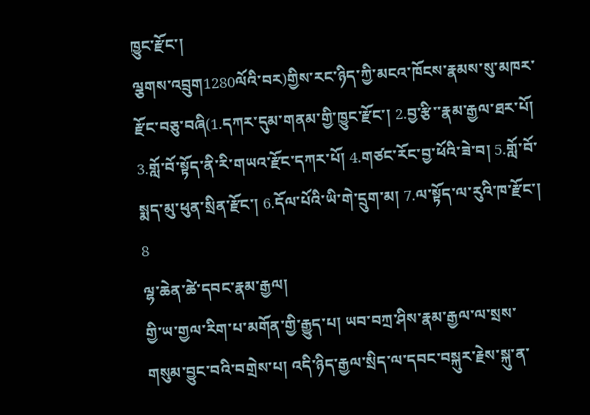ཁྱུང་རྫོང་།
ལྕགས་འབྲུག1280ལོའི་བར)གྱིས་རང་ཉིད་ཀྱི་མངའ་ཁོངས་རྣམས་སུ་མཁར་རྫོང་བཅུ་བཞི(1.དཀར་དུམ་གནམ་གྱི་ཁྱུང་རྫོང་། 2.བྱ་རྩི་་རྣམ་རྒྱལ་ཐར་པོ། 3.གློ་བོ་སྟོད་ནི་རི་གཡའ་རྫོང་དཀར་པོ། 4.གཙང་རོང་བྱ་ཕོའི་ཟེ་བ། 5.གློ་བོ་སྨད་མུ་ཕུན་སྲིན་རྫོང་། 6.དོལ་པོའི་ཡི་གེ་དྲུག་མ། 7.ལ་སྟོད་ལ་རུའི་ཁ་རྫོང་། 8
ལྷ་ཆེན་ཚེ་དབང་རྣམ་རྒྱལ།
གྱི་ཡ་གྱལ་རིག་པ་མགོན་གྱི་རྒྱུད་པ། ཡབ་བཀྲ་ཤིས་རྣམ་རྒྱལ་ལ་སྲས་གསུམ་བྱུང་བའི་བགྲེས་པ། འདི་ཉིད་རྒྱལ་སྲིད་ལ་དབང་བསྐུར་རྗེས་སྐུ་ན་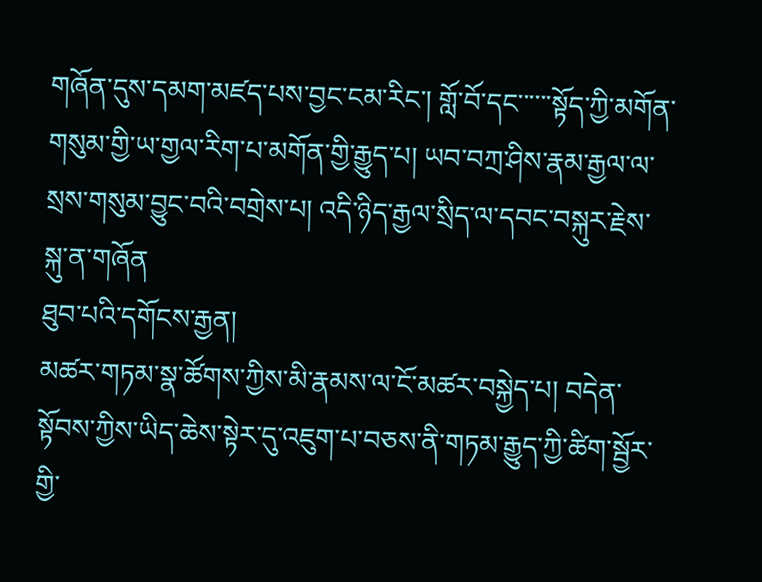གཞོན་དུས་དམག་མཛད་པས་བྱང་ངམ་རིང་། གློ་བོ་དང་་་་་་སྟོད་ཀྱི་མགོན་གསུམ་གྱི་ཡ་གྱལ་རིག་པ་མགོན་གྱི་རྒྱུད་པ། ཡབ་བཀྲ་ཤིས་རྣམ་རྒྱལ་ལ་སྲས་གསུམ་བྱུང་བའི་བགྲེས་པ། འདི་ཉིད་རྒྱལ་སྲིད་ལ་དབང་བསྐུར་རྗེས་སྐུ་ན་གཞོན
ཐུབ་པའི་དགོངས་རྒྱན།
མཚར་གཏམ་སྣ་ཚོགས་ཀྱིས་མི་རྣམས་ལ་ངོ་མཚར་བསྐྱེད་པ། བདེན་སྟོབས་ཀྱིས་ཡིད་ཆེས་སྟེར་དུ་འཇུག་པ་བཅས་ནི་གཏམ་རྒྱུད་ཀྱི་ཚིག་སྦྱོར་གྱི་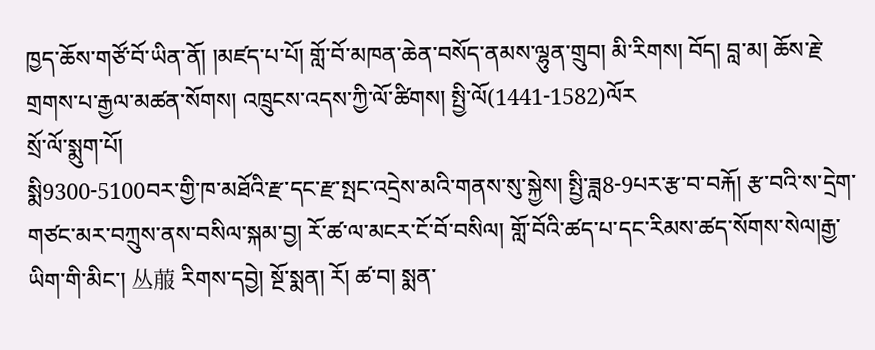ཁྱད་ཆོས་གཙོ་བོ་ཡིན་ནོ། །མཛད་པ་པོ། གློ་བོ་མཁན་ཆེན་བསོད་ནམས་ལྷུན་གྲུབ། མི་རིགས། བོད། བླ་མ། ཆོས་རྗེ་གྲགས་པ་རྒྱལ་མཚན་སོགས། འཁྲུངས་འདས་ཀྱི་ལོ་ཚིགས། སྤྱི་ལོ(1441-1582)ལོར
སྲོ་ལོ་སྨུག་པོ།
སྨི9300-5100བར་གྱི་ཁ་མཐོའི་རྫ་དང་རྫ་སྤང་འདྲེས་མའི་གནས་སུ་སྐྱེས། སྤྱི་ཟླ8-9པར་རྩ་བ་བརྐོ། རྩ་བའི་ས་དྲེག་གཙང་མར་བཀྲུས་ནས་བསིལ་སྐམ་བྱ། རོ་ཚ་ལ་མངར་ངོ་བོ་བསིལ། གློ་བོའི་ཚད་པ་དང་རིམས་ཚད་སོགས་སེལ།རྒྱ་ཡིག་གི་མིང་། 丛菔 རིགས་དབྱེ། སྔོ་སྨན། རོ། ཚ་བ། སྨན་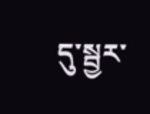དུ་སྦྱར་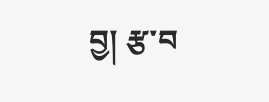བྱ། རྩ་བ